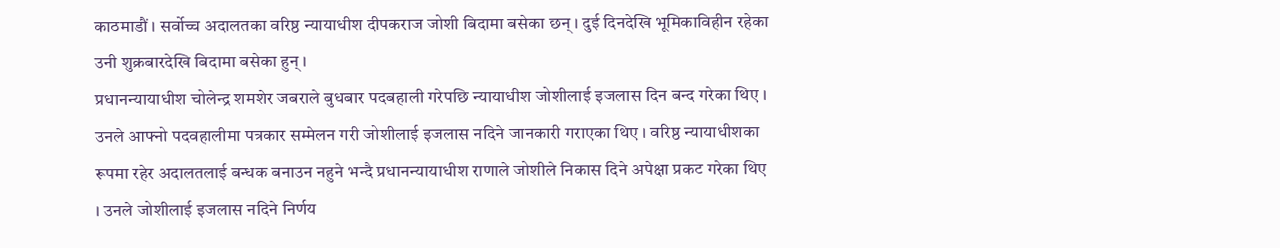काठमाडौं । सर्वोच्च अदालतका वरिष्ठ न्यायाधीश दीपकराज जोशी बिदामा बसेका छन् । दुई दिनदेखि भूमिकाविहीन रहेका उनी शुक्रबारदेखि बिदामा बसेका हुन् ।
प्रधानन्यायाधीश चोलेन्द्र शमशेर जबराले बुधबार पदबहाली गरेपछि न्यायाधीश जोशीलाई इजलास दिन बन्द गरेका थिए । उनले आफ्नो पदवहालीमा पत्रकार सम्मेलन गरी जोशीलाई इजलास नदिने जानकारी गराएका थिए । वरिष्ठ न्यायाधीशका रूपमा रहेर अदालतलाई बन्धक बनाउन नहुने भन्दै प्रधानन्यायाधीश राणाले जोशीले निकास दिने अपेक्षा प्रकट गरेका थिए । उनले जोशीलाई इजलास नदिने निर्णय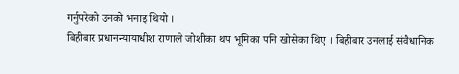गर्नुपरेको उनको भनाइ थियो ।
बिहीबार प्रधानन्यायाधीश राणाले जोशीका थप भूमिका पनि खोसेका थिए । बिहीबार उनलाई संवैधानिक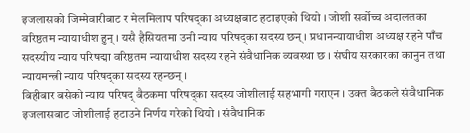इजलासको जिम्मेवारीबाट र मेलमिलाप परिषद्का अध्यक्षबाट हटाइएको थियो । जोशी सर्वोच्च अदालतका वरिष्ठतम न्यायाधीश हुन् । यसै हैसियतमा उनी न्याय परिषद्का सदस्य छन् । प्रधानन्यायाधीश अध्यक्ष रहने पाँच सदस्यीय न्याय परिषद्मा वरिष्ठतम न्यायाधीश सदस्य रहने संवैधानिक व्यवस्था छ । संघीय सरकारका कानुन तथा न्यायमन्त्री न्याय परिषद्का सदस्य रहन्छन् ।
बिहीबार बसेको न्याय परिषद् बैठकमा परिषद्का सदस्य जोशीलाई सहभागी गराएन । उक्त बैठकले संवैधानिक इजलासबाट जोशीलाई हटाउने निर्णय गरेको थियो । संवैधानिक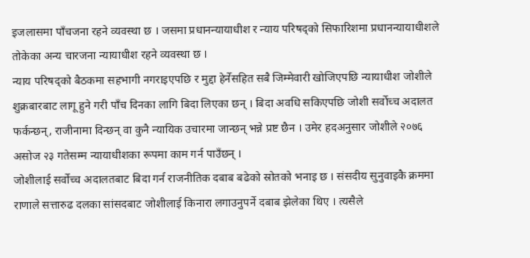इजलासमा पाँचजना रहने व्यवस्था छ । जसमा प्रधानन्यायाधीश र न्याय परिषद्को सिफारिशमा प्रधानन्यायाधीशले तोकेका अन्य चारजना न्यायाधीश रहने व्यवस्था छ ।
न्याय परिषद्को बैठकमा सहभागी नगराइएपछि र मुद्दा हेर्नेसहित सबै जिम्मेवारी खोजिएपछि न्यायाधीश जोशीले शुक्रबारबाट लागू हुने गरी पाँच दिनका लागि बिदा लिएका छन् । बिदा अवधि सकिएपछि जोशी सर्वोच्च अदालत फर्कन्छन्, राजीनामा दिन्छन् वा कुनै न्यायिक उचारमा जान्छन् भन्ने प्रष्ट छैन । उमेर हदअनुसार जोशीले २०७६ असोज २३ गतेसम्म न्यायाधीशका रूपमा काम गर्न पाउँछन् ।
जोशीलाई सर्वोच्च अदालतबाट बिदा गर्न राजनीतिक दबाब बढेको स्रोतको भनाइ छ । संसदीय सुनुवाइकै क्रममा राणाले सत्तारुढ दलका सांसदबाट जोशीलाई किनारा लगाउनुपर्ने दबाब झेलेका थिए । त्यसैले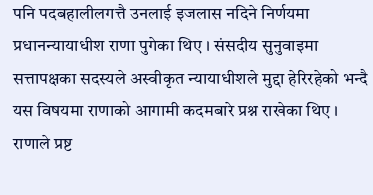पनि पदबहालीलगत्तै उनलाई इजलास नदिने निर्णयमा प्रधानन्यायाधीश राणा पुगेका थिए । संसदीय सुनुवाइमा सत्तापक्षका सदस्यले अस्वीकृत न्यायाधीशले मुद्दा हेरिरहेको भन्दै यस विषयमा राणाको आगामी कदमबारे प्रश्न राखेका थिए । राणाले प्रष्ट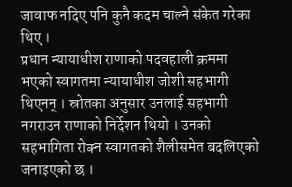जावाफ नदिए पनि कुनै कदम चाल्ने संकेत गरेका थिए ।
प्रधान न्यायाधीश राणाको पदवहाली क्रममा भएको स्वागतमा न्यायाधीश जोशी सहभागी थिएनन् । स्रोतका अनुसार उनलाई सहभागी नगराउन राणाको निर्देशन थियो । उनको सहभागिता रोक्न स्वागतको शैलीसमेत बदलिएको जनाइएको छ ।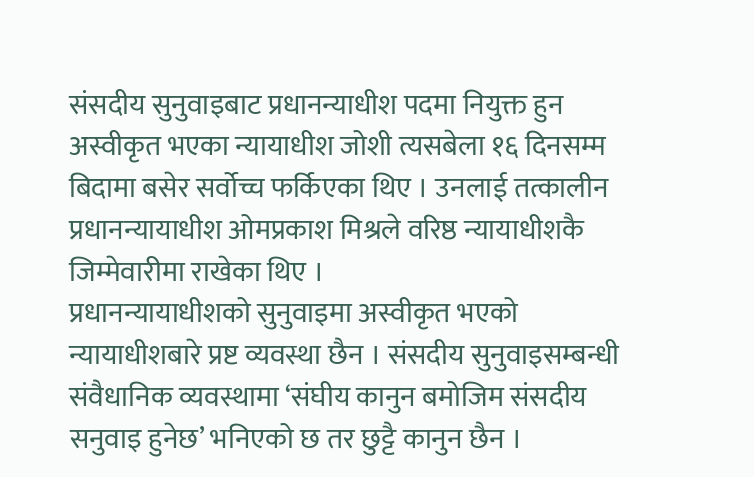संसदीय सुनुवाइबाट प्रधानन्याधीश पदमा नियुक्त हुन अस्वीकृत भएका न्यायाधीश जोशी त्यसबेला १६ दिनसम्म बिदामा बसेर सर्वोच्च फर्किएका थिए । उनलाई तत्कालीन प्रधानन्यायाधीश ओमप्रकाश मिश्रले वरिष्ठ न्यायाधीशकै जिम्मेवारीमा राखेका थिए ।
प्रधानन्यायाधीशको सुनुवाइमा अस्वीकृत भएको न्यायाधीशबारे प्रष्ट व्यवस्था छैन । संसदीय सुनुवाइसम्बन्धी संवैधानिक व्यवस्थामा ‘संघीय कानुन बमोजिम संसदीय सनुवाइ हुनेछ’ भनिएको छ तर छुट्टै कानुन छैन ।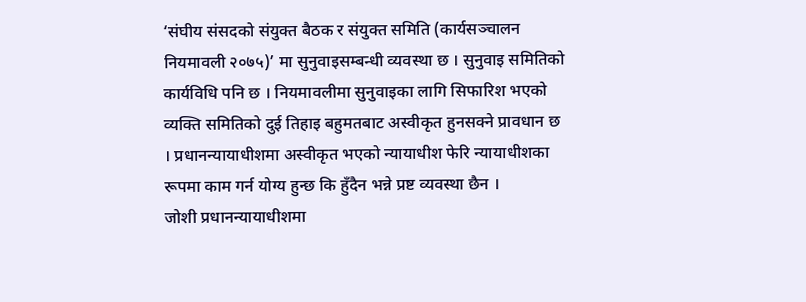‘संघीय संसदको संयुक्त बैठक र संयुक्त समिति (कार्यसञ्चालन नियमावली २०७५)’ मा सुनुवाइसम्बन्धी व्यवस्था छ । सुनुवाइ समितिको कार्यविधि पनि छ । नियमावलीमा सुनुवाइका लागि सिफारिश भएको व्यक्ति समितिको दुई तिहाइ बहुमतबाट अस्वीकृत हुनसक्ने प्रावधान छ । प्रधानन्यायाधीशमा अस्वीकृत भएको न्यायाधीश फेरि न्यायाधीशका रूपमा काम गर्न योग्य हुन्छ कि हुँदैन भन्ने प्रष्ट व्यवस्था छैन ।
जोशी प्रधानन्यायाधीशमा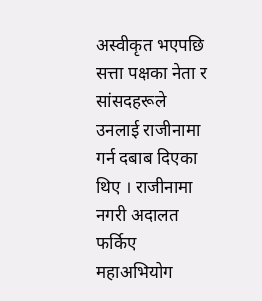अस्वीकृत भएपछि सत्ता पक्षका नेता र सांसदहरूले उनलाई राजीनामा गर्न दबाब दिएका थिए । राजीनामा नगरी अदालत फर्किए महाअभियोग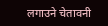लगाउने चेतावनी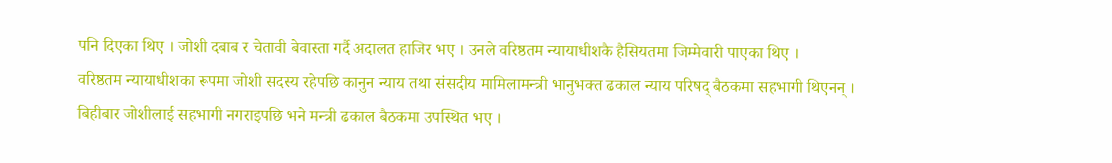पनि दिएका थिए । जोशी दबाब र चेतावी बेवास्ता गर्दै अदालत हाजिर भए । उनले वरिष्ठतम न्यायाधीशकै हैसियतमा जिम्मेवारी पाएका थिए ।
वरिष्ठतम न्यायाधीशका रूपमा जोशी सदस्य रहेपछि कानुन न्याय तथा संसदीय मामिलामन्त्री भानुभक्त ढकाल न्याय परिषद् बैठकमा सहभागी थिएनन् । बिहीबार जोशीलाई सहभागी नगराइपछि भने मन्त्री ढकाल बैठकमा उपस्थित भए ।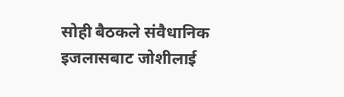सोही बैठकले संवैधानिक इजलासबाट जोशीलाई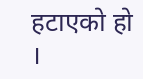हटाएको हो ।